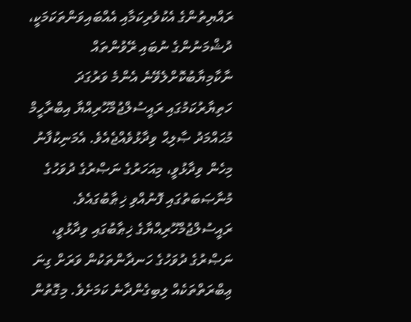ރައްޔިތުންގެ އެކުވެރިކަމާއި އެއްބައިވަންތަކަމަކީ، ދުޝްމަނުންގެ ނުބައި ރޭވުންތައް ނާކާމިޔާބުކޮށްލެވޭނެ އެންމެ ވަރުގަދަ ހަތިޔާރުކަމުގައި ރައީސުލްޖުމްހޫރިއްޔާ އިބްރާހީމް މުޙައްމަދު ޞާލިޙް ވިދާޅުވެއްޖެއެވެ. އެމަނިކުފާނު މިހެން ވިދާޅުވީ، މިއަހަރުގެ ނަޞްރުގެ ދުވަހުގެ މުނާޞަބަތުގައި ފޮނުއްވި ޚިޠާބުގައެވެ.
ރައީސުލްޖުމްހޫރިއްޔާގެ ޚިޠާބުގައި ވިދާޅުވީ، ނަޞްރުގެ ދުވަހުގެ ހަނދާންތަކުން ވަރަށް ގިނަ ޢިބްރަތްތަކެއް ލިބިގެންދާނެ ކަމަށެވެ. މިގޮތުން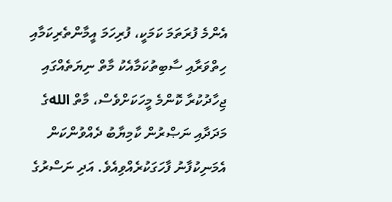އެންމެ ފުރަތަމަ ކަމަކީ، ފުރިހަމަ އީމާންތެރިކަމާއި ހިތްވަރާއި ސާބިތުކަމާއެކު މާތް ނިޔަތެއްގައި ޖިހާދުކުރާ ކޮންމެ މީހަކަށްވެސް، މާތް اللهގެ މަދަދާއި ނަޞްރުން ކާމިޔާބު ދެއްވުންކަން އެމަނިކުފާނު ފާހަގަކުރެއްވިއެވެ. އަދި ނަސްރުގެ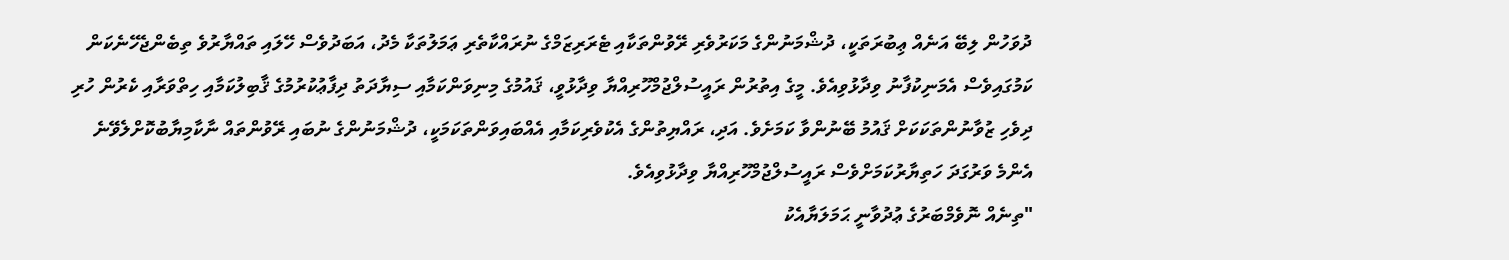ދުވަހުން ލިބޭ އަނެއް ޢިބުރަތަކީ، ދުޝްމަނުންގެ މަކަރުވެރި ރޭވުންތަކާއި ޓެރަރިޒަމްގެ ނުރައްކާތެރި ޢަމަލުތަކާ މެދު، އަބަދުވެސް ހޭލައި ތައްޔާރުވެ ތިބެންޖެހޭނެކަން ކަމުގައިވެސް އެމަނިކުފާނު ވިދާޅުވިއެވެ. މީގެ އިތުރުން ރައީސުލްޖުމްހޫރިއްޔާ ވިދާޅުވީ، ޤައުމުގެ މިނިވަންކަމާއި ސިޔާދަތު ދިފާޢުކުރުމުގެ ޤާބިލުކަމާއި ހިތްވަރާއި ކެރުން ހުރި ދިވެހި ޒުވާނުންތަކަކަށް ޤައުމު ބޭނުންވާ ކަމަށެވެ. އަދި، ރައްޔިތުންގެ އެކުވެރިކަމާއި އެއްބައިވަންތަކަމަކީ، ދުޝްމަނުންގެ ނުބައި ރޭވުންތައް ނާކާމިޔާބުކޮށްލެވޭނެ އެންމެ ވަރުގަދަ ހަތިޔާރުކަމަށްވެސް ރައީސުލްޖުމްހޫރިއްޔާ ވިދާޅުވިއެވެ.
"ތިނެއް ނޮވެމްބަރުގެ ޢުދުވާނީ ޙަމަލަޔާއެކު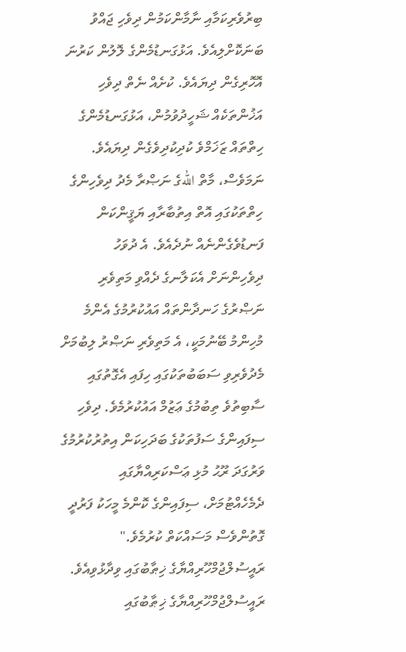ބިރުވެރިކަމާއި ނާމާންކަމުން ދިވެހި ޖައްވު ބަނަކޮށްލިއެވެ. އަޅުގަނޑުމެންގެ ލޮލުން ކަރުނަ އޮހޮރިގެން ދިޔައެވެ. ކުށެއް ނެތް ދިވެހި އަޚުންތަކެއް ޝަހީދުވުމުން، އަޅުގަނޑުމެންގެ ހިތްތައް ޒަޚަމްވެ ކުދިކުދިވެގެން ދިޔައެވެ. ނަމަވެސް، މާތް اللهގެ ނަޞްރާ މެދު ދިވެހިންގެ ހިތްތަކުގައި އޮތް އިތުބާރާއި ޔަޤީންކަން ފަނޑުވެގެންނެއް ނުދެއެވެ. އެ ދުވަހު ދިވެހިންނަށް އެކަލާނގެ ދެއްވި މަތިވެރި ނަޞްރުގެ ހަނދާންތައް އައުކުރުމުގެ އެންމެ މުހިންމު ބޭނުމަކީ، އެ މަތިވެރި ނަޞްރު ލިބުމަށް މެދުވެރިވި ސަބަބުތަކުގައި ހިފައި އެގޮތުގައި ސާބިތުވެ ތިބުމުގެ ޢަޒުމް އައުކުރުމެވެ. ދިވެހި ސިފައިންގެ ސަފުތަކުގެ ބަދަހިކަން އިތުރުކުރުމުގެ ވަރުގަދަ ރޫޙު މުޅި ޢަސްކަރިއްޔާގައި ދެމެހެއްޓުމަށް، ސިފައިންގެ ކޮންމެ މީހަކު ފަރުދީ ގޮތުންވެސް މަސައްކަތް ކުރުމެވެ." ރައީސުލްޖުމްހޫރިއްޔާގެ ޚިޠާބުގައި ވިދާޅުވިއެވެ.
ރައީސުލްޖުމްހޫރިއްޔާގެ ޚިޠާބުގައި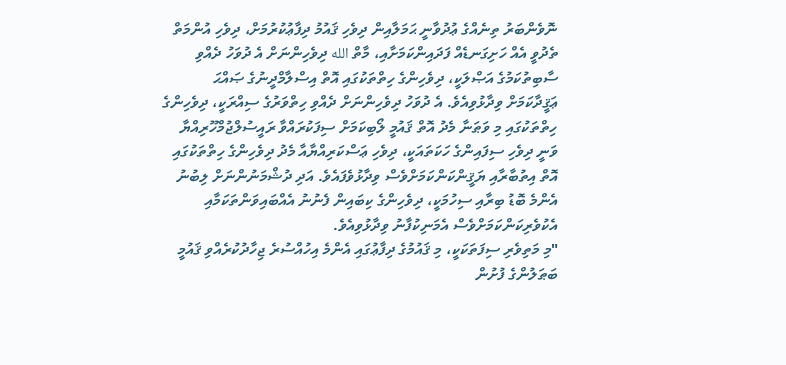ނޮވެންބަރު ތިނެއްގެ ޢުދުވާނީ ޙަމަލާއިން ދިވެހި ޤައުމު ދިފާޢުކުރުމަށް، ދިވެހި އުންމަތް ތެދުވީ އެއް ހަށިގަނޑެއް ފަދައިންކަމަށާއި، މާތް الله ދިވެހިންނަށް އެ ދުވަހު ދެއްވި ސާބިތުކަމުގެ އަޞްލަކީ، ދިވެހިންގެ ހިތްތަކުގައި އޮތް އިސްލާމްދީނުގެ ޞައްޙަ ޢަޤީދާކަމަށް ވިދާޅުވިއެވެ. އެ ދުވަހު ދިވެހިންނަށް ދެއްވި ހިތްވަރުގެ ސިއްރަކީ، ދިވެހިންގެ ހިތްތަކުގައި މި ވަޠަނާ މެދު އޮތް ޤައުމީ ލޯބިކަމަށް ސިފަކުރައްވާ ރައީސުލްޖުމްހޫރިއްޔާ ވަނީ ދިވެހި ސިފައިންގެ ހަކަތައަކީ، ދިވެހި ޢަސްކަރިއްޔާއާ މެދު ދިވެހިންގެ ހިތްތަކުގައި އޮތް އިތުބާރާއި ޔަޤީންކަންކަމަށްވެސް ވިދާޅުވެފައެވެ. އަދި ދުޝްމަނުންނަށް ލިބުނު އެންމެ ބޮޑު ބިރާއި ސިހުމަކީ، ދިވެހިންގެ ކިބައިން ފެނުނު އެއްބައިވަންތަކަމާއި އެކުވެރިކަންކަމަށްވެސް އެމަނިކުފާނު ވިދާޅުވިއެވެ.
"މި މަތިވެރި ސިފަތަކަކީ، މި ޤައުމުގެ ދިފާޢުގައި އެންމެ އިހުއްސުރެ ޖިހާދުކުރެއްވި ޤައުމީ ބަޠަލުންގެ ފުށުން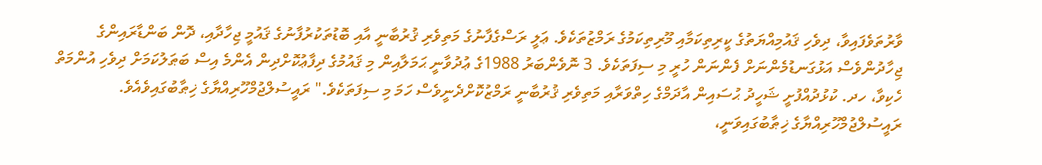ވާރުތަވެފައިވާ، ދިވެހި ޤައުމިއްޔަތުގެ ކީރިތިކަމާއި މޫރިތިކަމުގެ ރަމްޒުތަކެވެ. ޢަލީ ރަސްގެފާނުގެ މަތިވެރި ޤުރުބާނީ އާއި ބޮޑުތަކުރުފާނުގެ ޤައުމީ ޖިހާދާއި، ދޮން ބަންޑާރައިންގެ ޖިހާދުންވެސް އަޅުގަނޑުމެންނަށް ފެންނަން ހުރީ މި ސިފަތަކެވެ. 3 ނޮވެންބަރު 1988ގެ ޢުދުވާނީ ޙަމަލާއިން މި ޤައުމުގެ ދިފާޢުކޮށްދިން އެންމެ އިސް ބަޠަލުކަމަށް ދިވެހި އުންމަތް ހެކިވާ، ހދ. ކުޅުދުއްފުށީ ޝަހީދު ޙުސައިން އާދަމްގެ ހިތްވަރާއި މަތިވެރި ޤުރުބާނީ ރަމްޒުކޮށްދެނީވެސް ހަމަ މި ސިފަތަކެވެ." ރައީސުލްޖުމްހޫރިއްޔާގެ ޚިޠާބުގައިވެއެވެ.
ރައީސުލްޖުމްހޫރިއްޔާގެ ޚިޠާބުގައިވަނީ،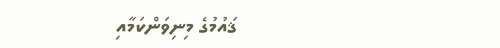ޤައުމުގެ މިނިވަންކަމާއި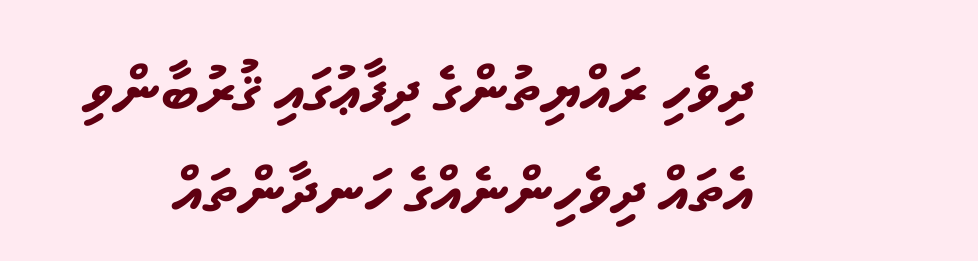ދިވެހި ރައްޔިތުންގެ ދިފާޢުގައި ޤުރުބާންވި އެތައް ދިވެހިންނެއްގެ ހަނދާންތައް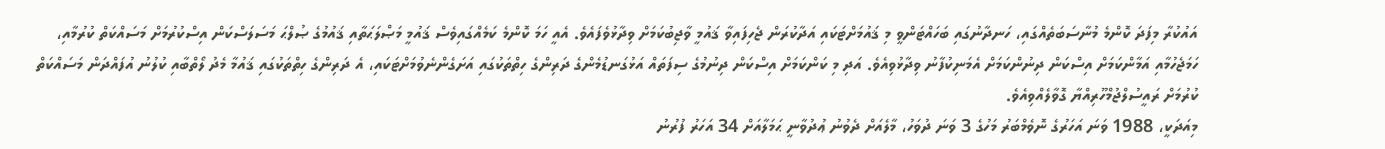އައުކުރާ މިފަދަ ކޮންމެ މުނާސަބަތެއްގައި، ހަނދާނުގައި ބަހައްޓަންވީ މި ޤައުމަށްޓަކައި އަދާކުރަން ޖެހިފައިވާ ޤައުމީ ވާޖިބުކަމަށް ވިދާޅުވެފައެވެ. އެއީ ހަމަ ކޮންމެ ކަމެއްގައިވެސް ޤައުމީ މަޞްލަޙަތާއި ޤައުމުގެ ޞުލްޙަ މަސަލަސްކަން އިސްކުރުމަށް މަސައްކަތް ކުރުމާއި، ހަމަޖެހުމާއި އަމާންކަމަށް އިސްކަން ދިނުންކަމަށް އެމަނިކުފާނު ވިދާޅުވިއެވެ. އަދި މި ކަންކަމަށް އިސްކަން ދިނުމުގެ ސިފަތައް އަޅުގަނޑުމެންގެ ދަރިންގެ ހިތްތަކުގައި އަށަގެންނެވުމަށްޓަކައި، އެ ދަރިންގެ ހިތްތަކުގައި ޤައުމާ މެދު ލޯތްބާއި ކުލުނު އުފައްދަން މަސައްކަތް ކުރުމަށް ރައީސުލްޖުމްހޫރިއްޔާ ގޮވާލެއްވިއެވެ.
މިއަދަކީ، 1988 ވަނަ އަހަރުގެ ނޮވެމްބަރު މަހުގެ 3 ވަނަ ދުވަހު، މާލެއަށް ދެވުނު ޢުދުވާނީ ޙަމަލާއަށް 34 އަހަރު ފުރުނު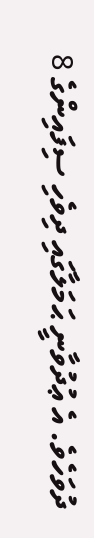ދުވަހެވެ. އެ ޢުދުވާނީ ޙަމަލާގައި ދިވެހި ސިފައިންގެ 8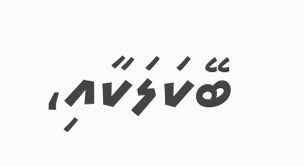ބޭކަލަކާއި،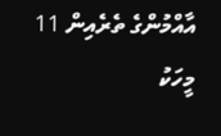އާއްމުންގެ ތެރެއިން 11 މީހަކު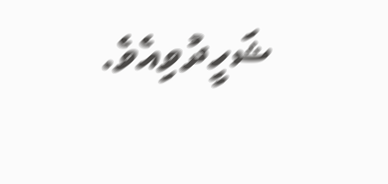ޝަހީދުވިއެވެ.